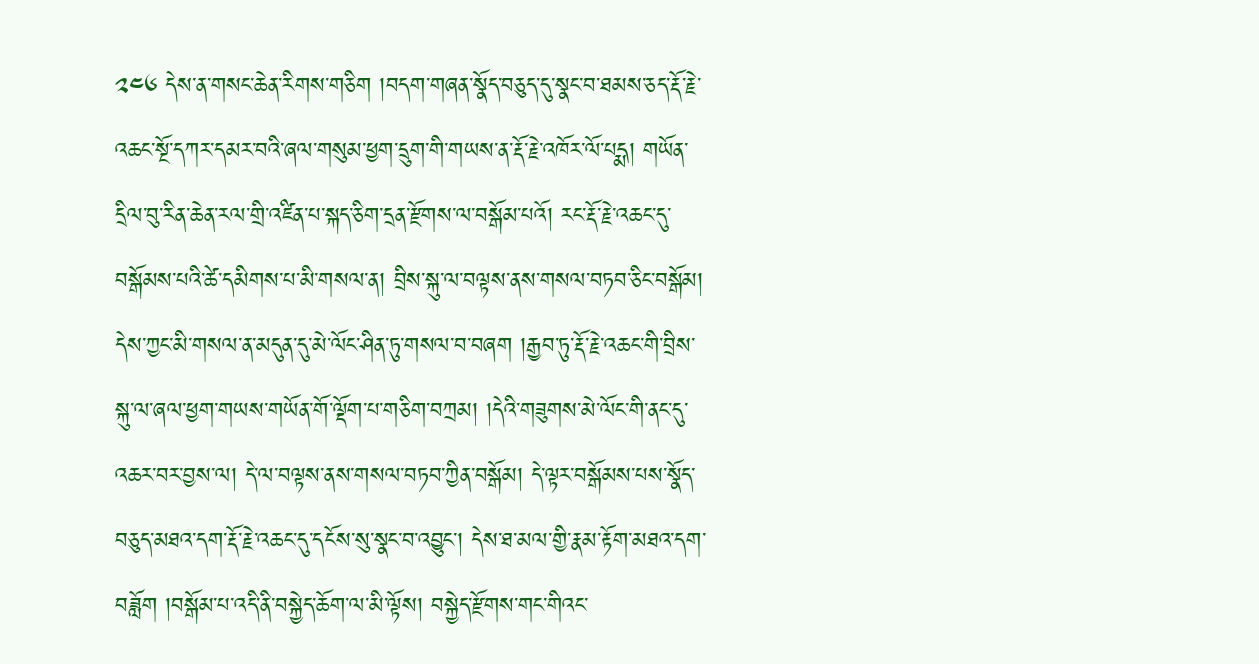༢༤༦ དེས་ན་གསང་ཆེན་རིགས་གཅིག །བདག་གཞན་སྣོད་བཅུད་དུ་སྣང་བ་ཐམས་ཅད་རྡོ་རྗེ་འཆང་སྔོ་དཀར་དམར་བའི་ཞལ་གསུམ་ཕྱག་དྲུག་གི་གཡས་ན་རྡོ་རྗེ་འཁོར་ལོ་པདྨ། གཡོན་དྲིལ་བུ་རིན་ཆེན་རལ་གྲི་འཛིན་པ་སྐད་ཅིག་དྲན་རྫོགས་ལ་བསྒོམ་པའོ། རང་རྡོ་རྗེ་འཆང་དུ་བསྒོམས་པའི་ཚེ་དམིགས་པ་མི་གསལ་ན། བྲིས་སྐུ་ལ་བལྟས་ནས་གསལ་བཏབ་ཅིང་བསྒོམ། དེས་ཀྱང་མི་གསལ་ན་མདུན་དུ་མེ་ལོང་ཤིན་ཏུ་གསལ་བ་བཞག །རྒྱབ་ཏུ་རྡོ་རྗེ་འཆང་གི་བྲིས་སྐུ་ལ་ཞལ་ཕྱག་གཡས་གཡོན་གོ་ལྡོག་པ་གཅིག་བཀྲམ། །དེའི་གཟུགས་མེ་ལོང་གི་ནང་དུ་འཆར་བར་བྱས་ལ། དེ་ལ་བལྟས་ནས་གསལ་བཏབ་ཀྱིན་བསྒོམ། དེ་ལྟར་བསྒོམས་པས་སྣོད་བཅུད་མཐའ་དག་རྡོ་རྗེ་འཆང་དུ་དངོས་སུ་སྣང་བ་འབྱུང་། དེས་ཐ་མལ་གྱི་རྣམ་རྟོག་མཐའ་དག་བཟློག །བསྒོམ་པ་འདི་ནི་བསྐྱེད་ཆོག་ལ་མི་ལྟོས། བསྐྱེད་རྫོགས་གང་གིའང་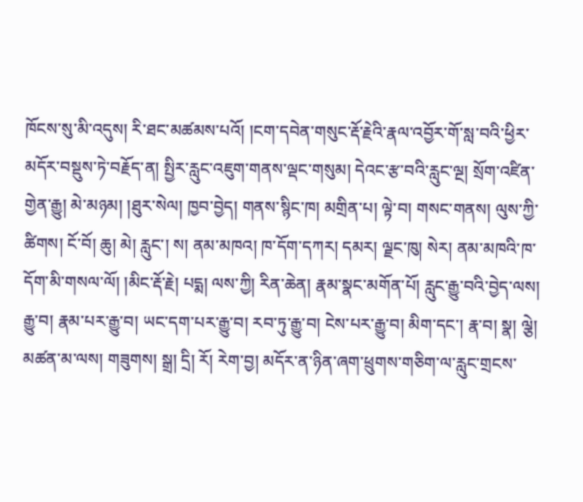ཁོངས་སུ་མི་འདུས། རི་ཐང་མཚམས་པའོ། །ངག་དབེན་གསུང་རྡོ་རྗེའི་རྣལ་འབྱོར་གོ་སླ་བའི་ཕྱིར་མདོར་བསྡུས་ཏེ་བརྗོད་ན། སྤྱིར་རླུང་འཇུག་གནས་ལྡང་གསུམ། དེའང་རྩ་བའི་རླུང་ལྔ། སྲོག་འཛིན་གྱེན་རྒྱུ། མེ་མཉམ། །ཐུར་སེལ། ཁྱབ་བྱེད། གནས་སྙིང་ཁ། མགྲིན་པ། ལྟེ་བ། གསང་གནས། ལུས་ཀྱི་ཚིགས། ངོ་བོ། ཆུ། མེ། རླུང་། ས། ནམ་མཁའ། ཁ་དོག་དཀར། དམར། ལྗང་ཁུ། སེར། ནམ་མཁའི་ཁ་དོག་མི་གསལ་ལོ། །མིང་རྡོ་རྗེ། པདྨ། ལས་ཀྱི། རིན་ཆེན། རྣམ་སྣང་མགོན་པོ། རླུང་རྒྱུ་བའི་བྱེད་ལས། རྒྱུ་བ། རྣམ་པར་རྒྱུ་བ། ཡང་དག་པར་རྒྱུ་བ། རབ་ཏུ་རྒྱུ་བ། ངེས་པར་རྒྱུ་བ། མིག་དང་། རྣ་བ། སྣ། ལྕེ། མཚན་མ་ལས། གཟུགས། སྒྲ། དྲི། རོ། རེག་བྱ། མདོར་ན་ཉིན་ཞག་ཕྲུགས་གཅིག་ལ་རླུང་གྲངས་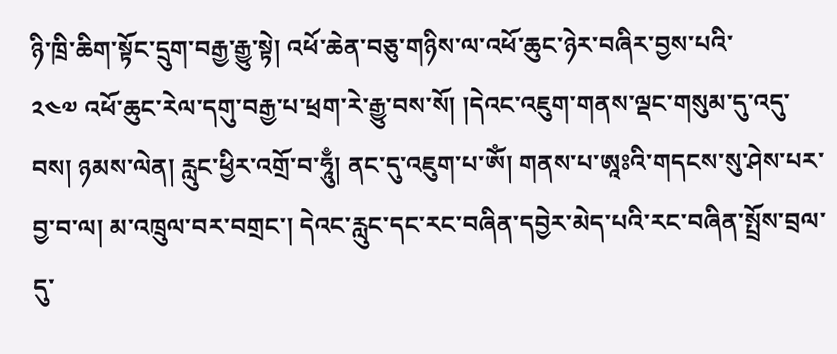ཉི་ཁྲི་ཆིག་སྟོང་དྲུག་བརྒྱ་རྒྱུ་སྟེ། འཕོ་ཆེན་བཅུ་གཉིས་ལ་འཕོ་ཆུང་ཉེར་བཞིར་བྱས་པའི་
༢༤༧ འཕོ་ཆུང་རེལ་དགུ་བརྒྱ་པ་ཕྲག་རེ་རྒྱུ་བས་སོ། །དེའང་འཇུག་གནས་ལྡང་གསུམ་དུ་འདུ་བས། ཉམས་ལེན། རླུང་ཕྱིར་འགྲོ་བ་ཧཱུྃ། ནང་དུ་འཇུག་པ་ༀ། གནས་པ་ཨཱཿའི་གདངས་སུ་ཤེས་པར་བྱ་བ་ལ། མ་འཁྲུལ་བར་བགྲང་། དེའང་རླུང་དང་རང་བཞིན་དབྱེར་མེད་པའི་རང་བཞིན་སྤྲོས་བྲལ་དུ་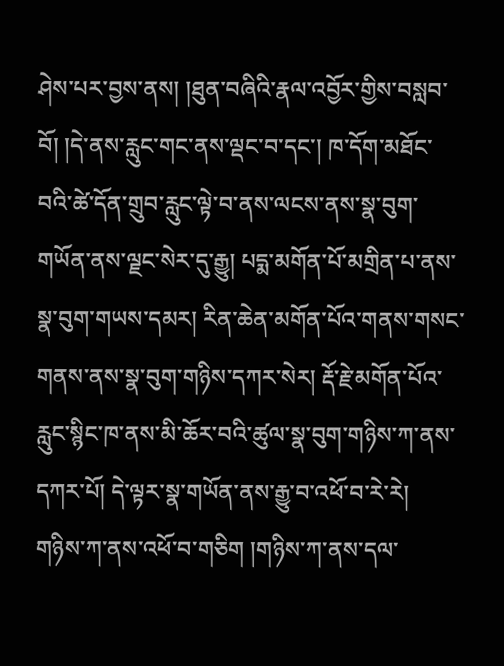ཤེས་པར་བྱས་ནས། །ཐུན་བཞིའི་རྣལ་འབྱོར་གྱིས་བསླབ་བོ། །དེ་ནས་རླུང་གང་ནས་ལྡང་བ་དང་། ཁ་དོག་མཐོང་བའི་ཚེ་དོན་གྲུབ་རླུང་ལྟེ་བ་ནས་ལངས་ནས་སྣ་བུག་གཡོན་ནས་ལྗང་སེར་དུ་རྒྱུ། པདྨ་མགོན་པོ་མགྲིན་པ་ནས་སྣ་བུག་གཡས་དམར། རིན་ཆེན་མགོན་པོའ་གནས་གསང་གནས་ནས་སྣ་བུག་གཉིས་དཀར་སེར། རྡོ་རྗེ་མགོན་པོའ་རླུང་སྙིང་ཁ་ནས་མི་ཆོར་བའི་ཚུལ་སྣ་བུག་གཉིས་ཀ་ནས་དཀར་པོ། དེ་ལྟར་སྣ་གཡོན་ནས་རྒྱུ་བ་འཕོ་བ་རེ་རེ། གཉིས་ཀ་ནས་འཕོ་བ་གཅིག །གཉིས་ཀ་ནས་དལ་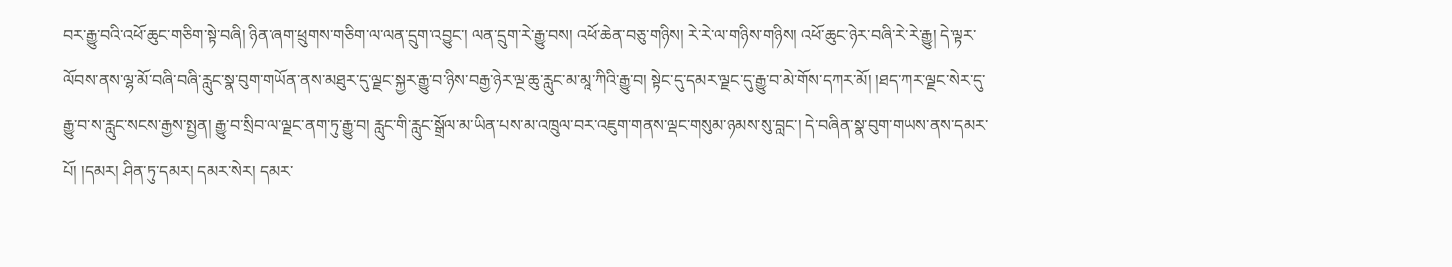བར་རྒྱུ་བའི་འཕོ་ཆུང་གཅིག་སྟེ་བཞི། ཉིན་ཞག་ཕྲུགས་གཅིག་ལ་ལན་དྲུག་འབྱུང་། ལན་དྲུག་རེ་རྒྱུ་བས། འཕོ་ཆེན་བཅུ་གཉིས། རེ་རེ་ལ་གཉིས་གཉིས། འཕོ་ཆུང་ཉེར་བཞི་རེ་རེ་རྒྱུ། དེ་ལྟར་ལོབས་ནས་ལྷ་མོ་བཞི་བཞི་རླུང་སྣ་བུག་གཡོན་ནས་མཐུར་དུ་ལྗང་སྐྱར་རྒྱུ་བ་ཉིས་བརྒྱ་ཉེར་ལྔ་ཆུ་རླུང་མ་མཱ་ཀིའི་རྒྱུ་བ། སྟེང་དུ་དམར་ལྗང་དུ་རྒྱུ་བ་མེ་གོས་དཀར་མོ། །ཐད་ཀར་ལྗང་སེར་དུ་རྒྱུ་བ་ས་རླུང་སངས་རྒྱས་སྤྱན། རྒྱུ་བ་སྲིབ་ལ་ལྗང་ནག་ཏུ་རྒྱུ་བ། རླུང་གི་རླུང་སྒྲོལ་མ་ཡིན་པས་མ་འཁྲུལ་བར་འཇུག་གནས་ལྡང་གསུམ་ཉམས་སུ་བླང་། དེ་བཞིན་སྣ་བུག་གཡས་ནས་དམར་པོ། །དམར། ཤིན་ཏུ་དམར། དམར་སེར། དམར་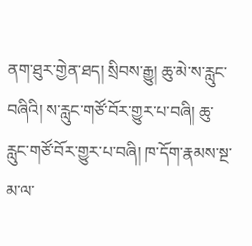ནག་ཐུར་གྱེན་ཐད། སྲིབས་རྒྱུ། ཆུ་མེ་ས་རླུང་བཞིའི། ས་རླུང་གཙོ་བོར་གྱུར་པ་བཞི། ཆུ་རླུང་གཙོ་བོར་གྱུར་པ་བཞི། ཁ་དོག་རྣམས་སྔ་མ་ལ་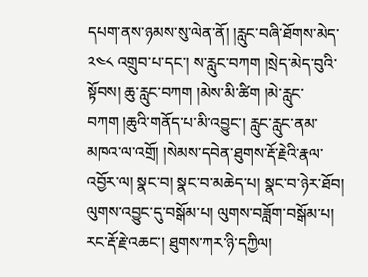དཔག་ནས་ཉམས་སུ་ལེན་ནོ། །རླུང་བཞི་ཐོགས་མེད་
༢༤༨ འགྲུབ་པ་དང་། ས་རླུང་བཀག །སྲེད་མེད་བུའི་སྟོབས། ཆུ་རླུང་བཀག །མེས་མི་ཚིག །མེ་རླུང་བཀག །ཆུའི་གནོད་པ་མི་འབྱུང་། རླུང་རླུང་ནམ་མཁའ་ལ་འགྲོ། །སེམས་དབེན་ཐུགས་རྡོ་རྗེའི་རྣལ་འབྱོར་ལ། སྣང་བ། སྣང་བ་མཆེད་པ། སྣང་བ་ཉེར་ཐོབ། ལུགས་འབྱུང་དུ་བསྒོམ་པ། ལུགས་བཟློག་བསྒོམ་པ། རང་རྡོ་རྗེ་འཆང་། ཐུགས་ཀར་ཉི་དཀྱིལ།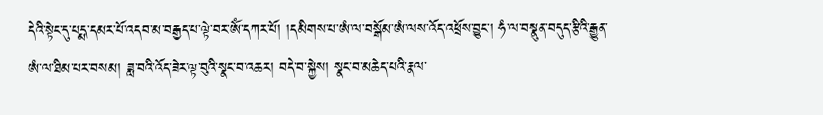དེའི་སྟེང་དུ་པདྨ་དམར་པོ་འདབ་མ་བརྒྱད་པ་ལྟེ་བར་ༀ་དཀར་པོ། །དམིགས་པ་ཨཾ་ལ་བསྒོམ་ཨཾ་ལས་འོད་འཕྲོས་བྱུང་། ཧཾ་ལ་བསྣུན་བདུད་རྩིའི་རྒྱུན་ཨཾ་ལ་ཐིམ་པར་བསམ། ཟླ་བའི་འོད་ཟེར་ལྟ་བུའི་སྣང་བ་འཆར། བདེ་བ་སྐྱེས། སྣང་བ་མཆེད་པའི་རྣལ་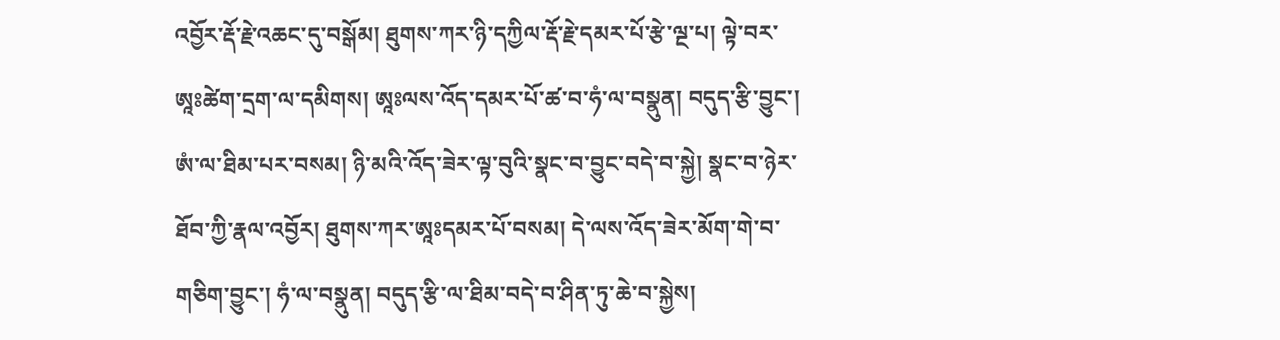འབྱོར་རྡོ་རྗེ་འཆང་དུ་བསྒོམ། ཐུགས་ཀར་ཉི་དཀྱིལ་རྡོ་རྗེ་དམར་པོ་རྩེ་ལྔ་པ། ལྟེ་བར་ཨཱཿཚེག་དྲག་ལ་དམིགས། ཨཱཿལས་འོད་དམར་པོ་ཚ་བ་ཧཾ་ལ་བསྣུན། བདུད་རྩི་བྱུང་། ཨཾ་ལ་ཐིམ་པར་བསམ། ཉི་མའི་འོད་ཟེར་ལྟ་བུའི་སྣང་བ་བྱུང་བདེ་བ་སྐྱེ། སྣང་བ་ཉེར་ཐོབ་ཀྱི་རྣལ་འབྱོར། ཐུགས་ཀར་ཨཱཿདམར་པོ་བསམ། དེ་ལས་འོད་ཟེར་མོག་གེ་བ་གཅིག་བྱུང་། ཧཾ་ལ་བསྣུན། བདུད་རྩི་ལ་ཐིམ་བདེ་བ་ཤིན་ཏུ་ཆེ་བ་སྐྱེས།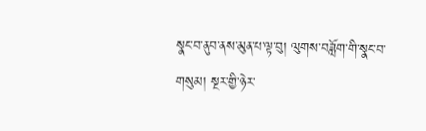སྣང་བ་ནུབ་ནས་མུན་པ་ལྟ་བུ། ལུགས་བཟློག་གི་སྣང་བ་གསུམ། སྔར་གྱི་ཉེར་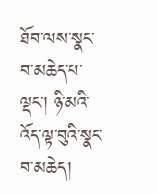ཐོབ་ལས་སྣང་བ་མཆེད་པ་ལྡང་། ཉི་མའི་འོད་ལྟ་བུའི་སྣང་བ་མཆེད།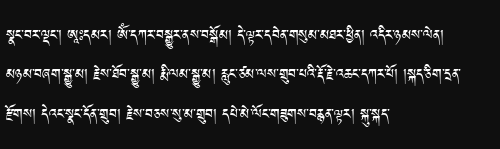སྣང་བར་ལྡང་། ཨཱཿདམར། ༀ་དཀར་བསྒྱུར་ནས་བསྒོམ། དེ་ལྟར་དབེན་གསུམ་མཐར་ཕྱིན། འདིར་ཉམས་ལེན། མཉམ་བཞག་སྒྱུ་མ། རྗེས་ཐོབ་སྒྱུ་མ། རྨི་ལམ་སྒྱུ་མ། རླུང་ཙམ་ལས་གྲུབ་པའི་རྡོ་རྗེ་འཆང་དཀར་པོ། །སྐད་ཅིག་དྲན་རྫོགས། དེའང་སྣང་དོན་གྲུབ། རྗེས་བཅས་སུ་མ་གྲུབ། དཔེ་མེ་ལོང་གཟུགས་བརྙན་ལྟར། སྐུ་སྐད་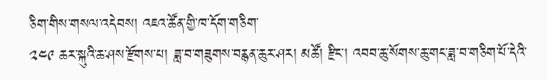ཅིག་གིས་གསལ་འདེབས། འཇའ་ཚོན་གྱི་ཁ་དོག་གཅིག་
༢༤༩ ཆར་སྐུའི་ཆ་ཤས་རྫོགས་པ། ཟླ་བ་གཟུགས་བརྙན་ཆུར་ཤར། མཚོ། རྫིང་། འབབ་ཆུ་སོགས་ཆུ་གང་ཟླ་བ་གཅིག་པོ་དེའི་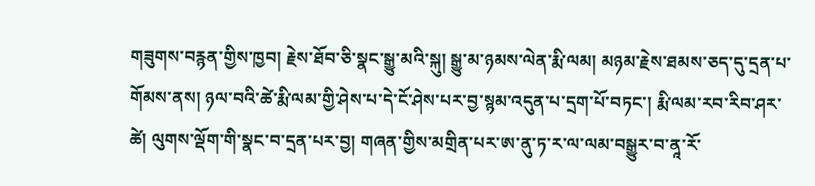གཟུགས་བརྙན་གྱིས་ཁྱབ། རྗེས་ཐོབ་ཅི་སྣང་སྒྱུ་མའི་སྐུ། སྒྱུ་མ་ཉམས་ལེན་རྨི་ལམ། མཉམ་རྗེས་ཐམས་ཅད་དུ་དྲན་པ་གོམས་ནས། ཉལ་བའི་ཚེ་རྨི་ལམ་གྱི་ཤེས་པ་དེ་ངོ་ཤེས་པར་བྱ་སྙམ་འདུན་པ་དྲག་པོ་བཏང་། རྨི་ལམ་རབ་རིབ་ཤར་ཚེ། ལུགས་ལྡོག་གི་སྣང་བ་དྲན་པར་བྱ། གཞན་གྱིས་མགྲིན་པར་ཨ་ནུ་ཏ་ར་ལ་ལམ་བསྒྱུར་བ་ནཱ་རོ་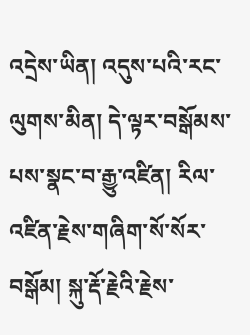འདྲེས་ཡིན། འདུས་པའི་རང་ལུགས་མིན། དེ་ལྟར་བསྒོམས་པས་སྣང་བ་རྒྱུ་འཛིན། རིལ་འཛིན་རྗེས་གཞིག་སོ་སོར་བསྒོམ། སྐུ་རྡོ་རྗེའི་རྗེས་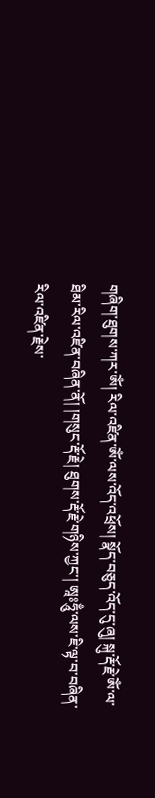གཞིག་ཐུགས་ཀར་ༀ། རིལ་འཛིན་ༀ་ལས་འོད་འཕྲོས། སྣོད་བཅུད་འོད་དུ་ཞུ། སྐུ་རྡོ་རྗེ་ༀ་ལ་ཐིམ་རིལ་འཛིན་བཞིན་ནོ། །གསུང་རྡོ་རྗེ། ཐུགས་རྡོ་རྗེ་གཉིས་ཀྱང་། ཨཱཿཧཱུྃ་ལས་ཇི་ལྟ་བ་བཞིན་རིལ་འཛིན་རྗེས་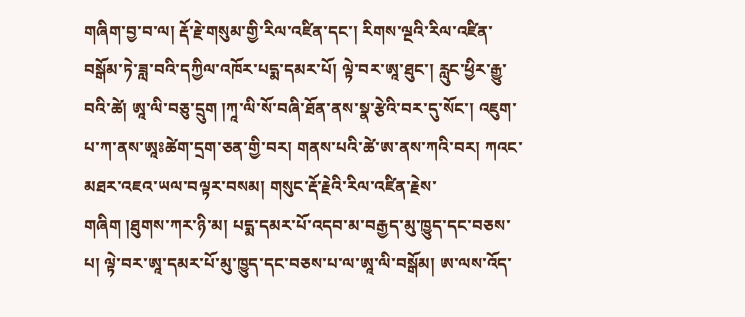གཞིག་བྱ་བ་ལ། རྡོ་རྗེ་གསུམ་གྱི་རིལ་འཛིན་དང་། རིགས་ལྔའི་རིལ་འཛིན་བསྒོམ་ཏེ་ཟླ་བའི་དཀྱིལ་འཁོར་པདྨ་དམར་པོ། ལྟེ་བར་ཨཱ་ཐུང་། རླུང་ཕྱིར་རྒྱུ་བའི་ཚེ། ཨཱ་ལི་བཅུ་དྲུག །ཀཱ་ལི་སོ་བཞི་ཐོན་ནས་སྣ་རྩེའི་བར་དུ་སོང་། འཇུག་པ་ཀ་ནས་ཨཱཿཚེག་དྲག་ཅན་གྱི་བར། གནས་པའི་ཚེ་ཨ་ནས་ཀའི་བར། ཀའང་མཐར་འཇའ་ཡལ་བལྟར་བསམ། གསུང་རྡོ་རྗེའི་རིལ་འཛིན་རྗེས་གཞིག །ཐུགས་ཀར་ཉི་མ། པདྨ་དམར་པོ་འདབ་མ་བརྒྱད་མུ་ཁྱུད་དང་བཅས་པ། ལྟེ་བར་ཨཱ་དམར་པོ་མུ་ཁྱུད་དང་བཅས་པ་ལ་ཨཱ་ལི་བསྒོམ། ཨ་ལས་འོད་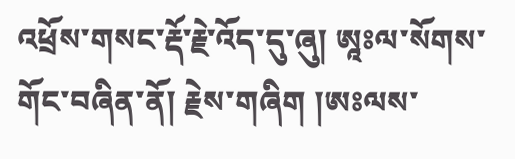འཕྲོས་གསང་རྡོ་རྗེ་འོད་དུ་ཞུ། ཨཱཿལ་སོགས་གོང་བཞིན་ནོ། རྗེས་གཞིག །ཨཿལས་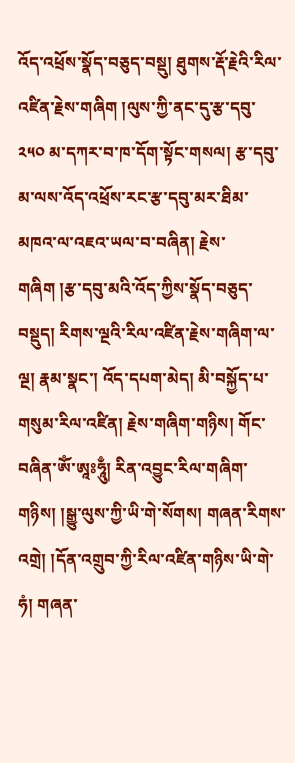འོད་འཕྲོས་སྣོད་བཅུད་བསྡུ། ཐུགས་རྡོ་རྗེའི་རིལ་འཛིན་རྗེས་གཞིག །ལུས་ཀྱི་ནང་དུ་རྩ་དབུ་
༢༥༠ མ་དཀར་བ་ཁ་དོག་སྟོང་གསལ། རྩ་དབུ་མ་ལས་འོད་འཕྲོས་རང་རྩ་དབུ་མར་ཐིམ་མཁའ་ལ་འཇའ་ཡལ་བ་བཞིན། རྗེས་གཞིག །རྩ་དབུ་མའི་འོད་ཀྱིས་སྣོད་བཅུད་བསྡུད། རིགས་ལྔའི་རིལ་འཛིན་རྗེས་གཞིག་ལ་ལྔ། རྣམ་སྣང་། འོད་དཔག་མེད། མི་བསྐྱོད་པ་གསུམ་རིལ་འཛིན། རྗེས་གཞིག་གཉིས། གོང་བཞིན་ༀ་ཨཱཿཧཱུྃ། རིན་འབྱུང་རིལ་གཞིག་གཉིས། །སྒྱུ་ལུས་ཀྱི་ཡི་གེ་སོགས། གཞན་རིགས་འགྲེ། །དོན་འགྲུབ་ཀྱི་རིལ་འཛིན་གཉིས་ཡི་གེ་ཧཾ། གཞན་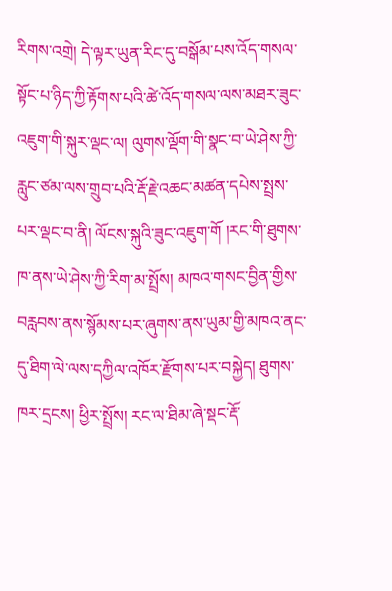རིགས་འགྲེ། དེ་ལྟར་ཡུན་རིང་དུ་བསྒོམ་པས་འོད་གསལ་སྟོང་པ་ཉིད་ཀྱི་རྟོགས་པའི་ཚེ་འོད་གསལ་ལས་མཐར་ཟུང་འཇུག་གི་སྐུར་ལྡང་ལ། ལུགས་ལྡོག་གི་སྣང་བ་ཡེ་ཤེས་ཀྱི་རླུང་ཙམ་ལས་གྲུབ་པའི་རྡོ་རྗེ་འཆང་མཚན་དཔེས་སྤྲས་པར་ལྡང་བ་ནི། ལོངས་སྐུའི་ཟུང་འཇུག་གོ །རང་གི་ཐུགས་ཁ་ནས་ཡེ་ཤེས་ཀྱི་རིག་མ་སྤྲོས། མཁའ་གསང་བྱིན་གྱིས་བརླབས་ནས་སྙོམས་པར་ཞུགས་ནས་ཡུམ་གྱི་མཁའ་ནང་དུ་ཐིག་ལེ་ལས་དཀྱིལ་འཁོར་རྫོགས་པར་བསྐྱེད། ཐུགས་ཁར་དྲངས། ཕྱིར་སྤྲོས། རང་ལ་ཐིམ་ཞེ་སྡང་རྡོ་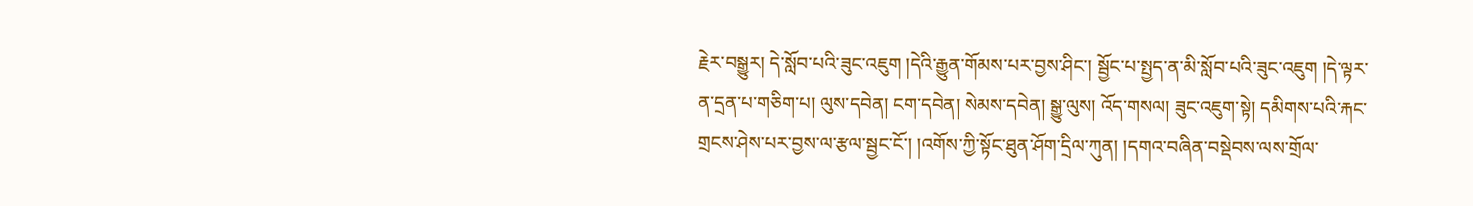རྗེར་བསྒྱུར། དེ་སློབ་པའི་ཟུང་འཇུག །དེའི་རྒྱུན་གོམས་པར་བྱས་ཤིང་། སྦྱོང་པ་སྤྱད་ན་མི་སློབ་པའི་ཟུང་འཇུག །དེ་ལྟར་ན་དྲན་པ་གཅིག་པ། ལུས་དབེན། ངག་དབེན། སེམས་དབེན། སྒྱུ་ལུས། འོད་གསལ། ཟུང་འཇུག་སྟེ། དམིགས་པའི་རྐང་གྲངས་ཤེས་པར་བྱས་ལ་རྩལ་སྦྱང་ངོ་། །འགོས་ཀྱི་སྟོང་ཐུན་ཤོག་དྲིལ་ཀུན། །དགའ་བཞིན་བསྡེབས་ལས་གྲོལ་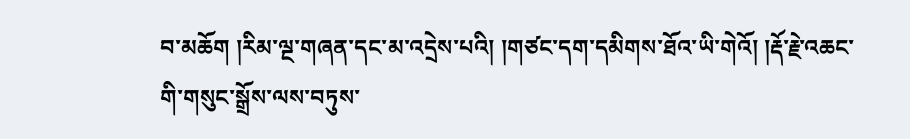བ་མཆོག །རིམ་ལྔ་གཞན་དང་མ་འདྲེས་པའི། །གཙང་དག་དམིགས་ཐོའ་ཡི་གེའོ། །རྡོ་རྗེ་འཆང་གི་གསུང་སྒྲོས་ལས་བཏུས་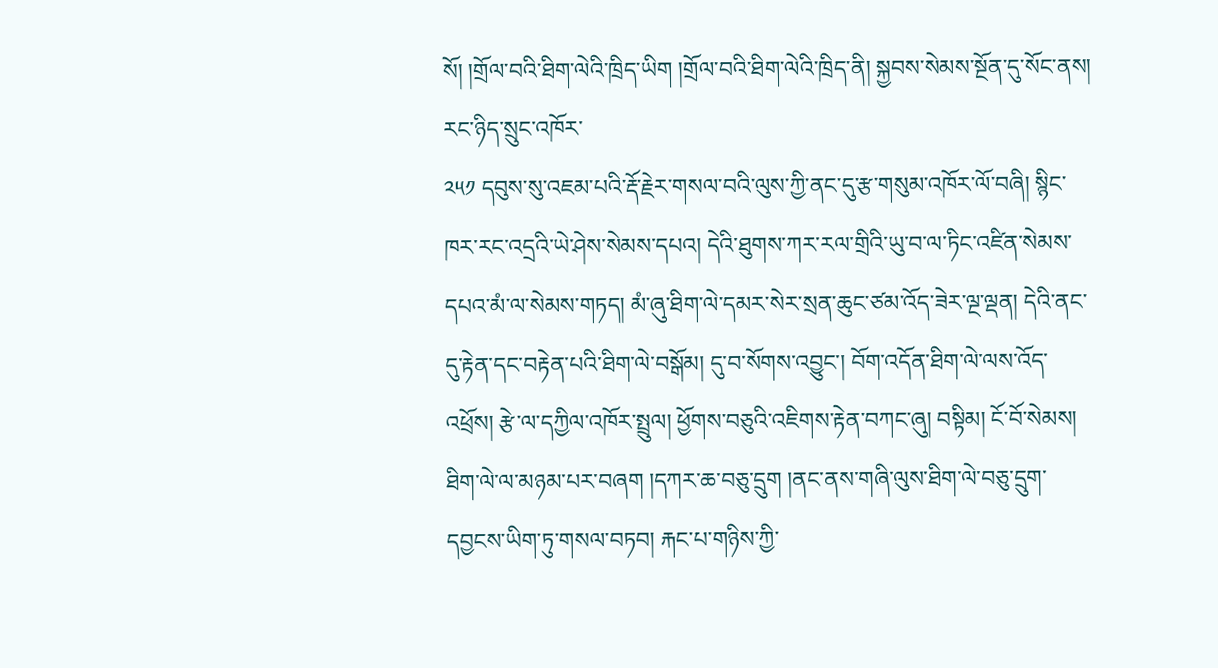སོ། །གྲོལ་བའི་ཐིག་ལེའི་ཁྲིད་ཡིག །གྲོལ་བའི་ཐིག་ལེའི་ཁྲིད་ནི། སྐྱབས་སེམས་སྔོན་དུ་སོང་ནས། རང་ཉིད་སྲུང་འཁོར་
༢༥༡ དབུས་སུ་འཇམ་པའི་རྡོ་རྗེར་གསལ་བའི་ལུས་ཀྱི་ནང་དུ་རྩ་གསུམ་འཁོར་ལོ་བཞི། སྙིང་ཁར་རང་འདྲའི་ཡེ་ཤེས་སེམས་དཔའ། དེའི་ཐུགས་ཀར་རལ་གྲིའི་ཡུ་བ་ལ་ཏིང་འཛིན་སེམས་དཔའ་མཾ་ལ་སེམས་གཏད། མཾ་ཞུ་ཐིག་ལེ་དམར་སེར་སྲན་ཆུང་ཙམ་འོད་ཟེར་ལྔ་ལྡན། དེའི་ནང་དུ་རྟེན་དང་བརྟེན་པའི་ཐིག་ལེ་བསྒོམ། དུ་བ་སོགས་འབྱུང་། བོག་འདོན་ཐིག་ལེ་ལས་འོད་འཕྲོས། རྩེ་ལ་དཀྱིལ་འཁོར་སྤྲུལ། ཕྱོགས་བཅུའི་འཇིགས་རྟེན་བཀང་ཞུ། བསྟིམ། ངོ་བོ་སེམས། ཐིག་ལེ་ལ་མཉམ་པར་བཞག །དཀར་ཆ་བཅུ་དྲུག །ནང་ནས་གཞི་ལུས་ཐིག་ལེ་བཅུ་དྲུག་དབྱངས་ཡིག་ཏུ་གསལ་བཏབ། རྐང་པ་གཉིས་ཀྱི་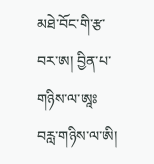མཐེ་བོང་གི་རྩ་བར་ཨ། བྱིན་པ་གཉིས་ལ་ཨཱཿ བརླ་གཉིས་ལ་ཨི།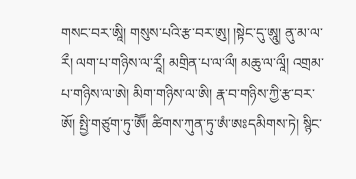གསང་བར་ཨཱི། གསུས་པའི་རྩ་བར་ཨུ། །སྟེང་དུ་ཨཱུ། ནུ་མ་ལ་རྀ། ལག་པ་གཉིས་ལ་རཱྀ། མགྲིན་པ་ལ་ལྀ། མཆུ་ལ་ལཱྀ། འགྲམ་པ་གཉིས་ལ་ཨེ། མིག་གཉིས་ལ་ཨི། རྣ་བ་གཉིས་ཀྱི་རྩ་བར་ཨོ། སྤྱི་གཙུག་ཏུ་ཨཽ། ཚིགས་ཀུན་ཏུ་ཨཾ་ཨཿདམིགས་ཏེ། སྙིང་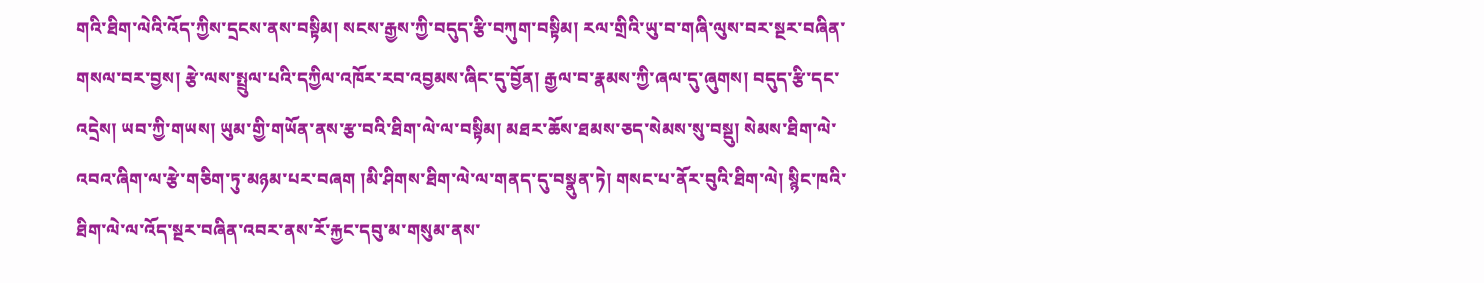གའི་ཐིག་ལེའི་འོད་ཀྱིས་དྲངས་ནས་བསྟིམ། སངས་རྒྱས་ཀྱི་བདུད་རྩི་བཀུག་བསྟིམ། རལ་གྲིའི་ཡུ་བ་གཞི་ལུས་བར་སྔར་བཞིན་གསལ་བར་བྱས། རྩེ་ལས་སྤྲུལ་པའི་དཀྱིལ་འཁོར་རབ་འབྱམས་ཞིང་དུ་བྱོན། རྒྱལ་བ་རྣམས་ཀྱི་ཞལ་དུ་ཞུགས། བདུད་རྩི་དང་འདྲེས། ཡབ་ཀྱི་གཡས། ཡུམ་གྱི་གཡོན་ནས་རྩ་བའི་ཐིག་ལེ་ལ་བསྟིམ། མཐར་ཆོས་ཐམས་ཅད་སེམས་སུ་བསྡུ། སེམས་ཐིག་ལེ་འབའ་ཞིག་ལ་རྩེ་གཅིག་ཏུ་མཉམ་པར་བཞག །མི་ཤིགས་ཐིག་ལེ་ལ་གནད་དུ་བསྣུན་ཏེ། གསང་པ་ནོར་བུའི་ཐིག་ལེ། སྙིང་ཁའི་ཐིག་ལེ་ལ་འོད་སྔར་བཞིན་འབར་ནས་རོ་རྐྱང་དབུ་མ་གསུམ་ནས་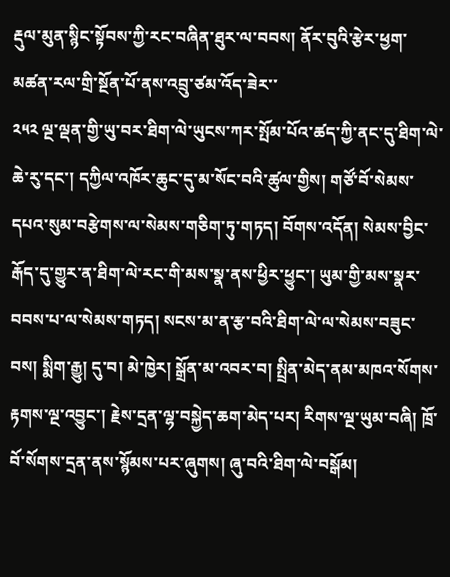རྡུལ་མུན་སྙིང་སྟོབས་ཀྱི་རང་བཞིན་ཐུར་ལ་བབས། ནོར་བུའི་རྩེར་ཕྱག་མཚན་རལ་གྲི་སྔོན་པོ་ནས་འབྲུ་ཙམ་འོད་ཟེར་་
༢༥༢ ལྔ་ལྡན་གྱི་ཡུ་བར་ཐིག་ལེ་ཡུངས་ཀར་སྤོམ་པོའ་ཚད་ཀྱི་ནང་དུ་ཐིག་ལེ་ཆེ་རུ་དང་། དཀྱིལ་འཁོར་ཆུང་དུ་མ་སོང་བའི་ཚུལ་གྱིས། གཙོ་བོ་སེམས་དཔའ་སུམ་བརྩེགས་ལ་སེམས་གཅིག་ཏུ་གཏད། བོགས་འདོན། སེམས་བྱིང་རྒོད་དུ་གྱུར་ན་ཐིག་ལེ་རང་གི་མས་སྣ་ནས་ཕྱིར་ཕྱུང་། ཡུམ་གྱི་མས་སྣར་བབས་པ་ལ་སེམས་གཏད། སངས་མ་ན་རྩ་བའི་ཐིག་ལེ་ལ་སེམས་བཟུང་བས། སྨིག་རྒྱུ། དུ་བ། མེ་ཁྱེར། སྒྲོན་མ་འབར་བ། སྤྲིན་མེད་ནམ་མཁའ་སོགས་རྟགས་ལྔ་འབྱུང་། རྗེས་དྲན་ལྷ་བསྐྱེད་ཆག་མེད་པར། རིགས་ལྔ་ཡུམ་བཞི། ཁྲོ་བོ་སོགས་དྲན་ནས་སྙོམས་པར་ཞུགས། ཞུ་བའི་ཐིག་ལེ་བསྒོམ།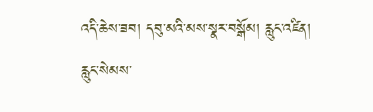འདི་ཆེས་ཟབ། དབུ་མའི་མས་སྣར་བསྒོམ། རླུང་འཛིན། རླུང་སེམས་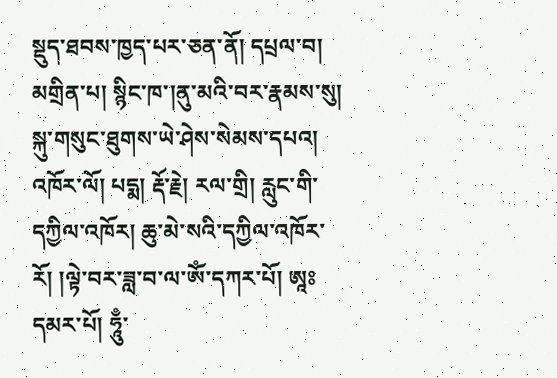སྡུད་ཐབས་ཁྱད་པར་ཅན་ནོ། དཔྲལ་བ། མགྲིན་པ། སྙིང་ཁ་།ནུ་མའི་བར་རྣམས་སུ། སྐུ་གསུང་ཐུགས་ཡེ་ཤེས་སེམས་དཔའ། འཁོར་ལོ། པདྨ། རྡོ་རྗེ། རལ་གྲི། རླུང་གི་དཀྱིལ་འཁོར། ཆུ་མེ་སའི་དཀྱིལ་འཁོར་རོ། །ལྟེ་བར་ཟླ་བ་ལ་ༀ་དཀར་པོ། ཨཱཿདམར་པོ། ཧཱུྃ་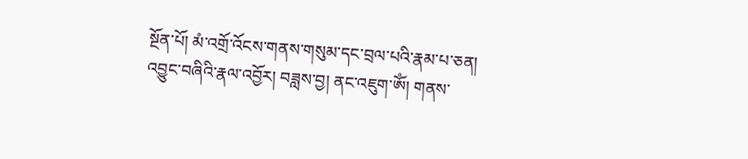སྔོན་པོ། མཾ་འགྲོ་འོངས་གནས་གསུམ་དང་བྲལ་པའི་རྣམ་པ་ཅན། འབྱུང་བཞིའི་རྣལ་འབྱོར། བཟླས་བྱ། ནང་འཇུག་ༀ། གནས་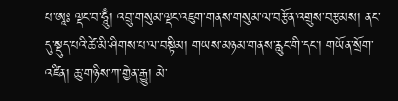པ་ཨཱཿ ལྡང་བ་ཧཱུྃ། འབྲུ་གསུམ་ལྡང་འཇུག་གནས་གསུམ་ལ་བརྩོན་འགྲུས་བརྩམས། ནང་དུ་སྡུད་པའི་ཚེ་མི་ཤིགས་པ་ལ་བསྟིམ། གཡས་མཉམ་གནས་རླུང་གི་དང་། གཡོན་སྲོག་འཛིན། ཆུ་གཉིས་ཀ་གྱེན་རྒྱུ། མེ་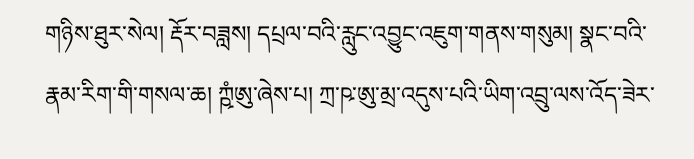གཉིས་ཐུར་སེལ། རྡོར་བཟླས། དཔྲལ་བའི་རླུང་འབྱུང་འཇུག་གནས་གསུམ། སྣང་བའི་རྣམ་རིག་གི་གསལ་ཆ། ཀྵཾཨུ་ཞེས་པ། ཀྲ་ཥ་ཨུ་མྲ་འདུས་པའི་ཡིག་འབྲུ་ལས་འོད་ཟེར་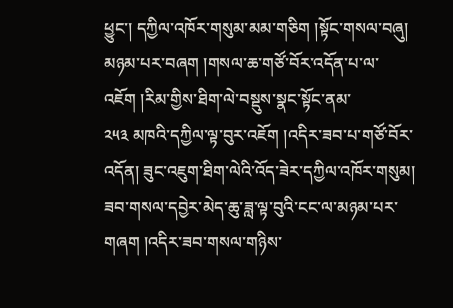ཕྱུང་། དཀྱིལ་འཁོར་གསུམ་མམ་གཅིག །སྟོང་གསལ་བཞུ། མཉམ་པར་བཞག །གསལ་ཆ་གཙོ་བོར་འདོན་པ་ལ་འཇོག །རིམ་གྱིས་ཐིག་ལེ་བསྡུས་སྣང་སྟོང་ནམ་
༢༥༣ མཁའི་དཀྱིལ་ལྟ་བུར་འཇོག །འདིར་ཟབ་པ་གཙོ་བོར་འདོན། ཟུང་འཇུག་ཐིག་ལེའི་འོད་ཟེར་དཀྱིལ་འཁོར་གསུམ། ཟབ་གསལ་དབྱེར་མེད་ཆུ་ཟླ་ལྟ་བུའི་ངང་ལ་མཉམ་པར་གཞག །འདིར་ཟབ་གསལ་གཉིས་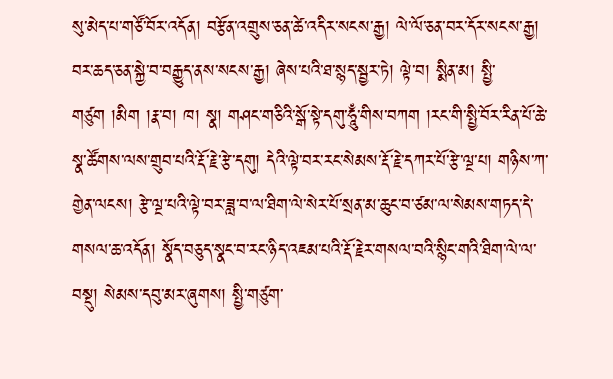སུ་མེད་པ་གཙོ་བོར་འདོན། བརྩོན་འགྲུས་ཅན་ཚེ་འདིར་སངས་རྒྱ། ལེ་ལོ་ཅན་བར་དོར་སངས་རྒྱ། བར་ཆད་ཅན་སྐྱེ་བ་བརྒྱུད་ནས་སངས་རྒྱ། ཞེས་པའི་ཐ་སྙད་སྦྱར་ཏེ། ལྟེ་བ། སྨིན་མ། སྤྱི་གཙུག །མིག །རྣ་བ། ཁ། སྣ། གཤང་གཅིའི་སྒོ་སྟེ་དགུ་ཧཱུྃ་གིས་བཀག །རང་གི་སྤྱི་བོར་རིན་པོ་ཆེ་སྣ་ཚོགས་ལས་གྲུབ་པའི་རྡོ་རྗེ་རྩེ་དགུ། དེའི་ལྟེ་བར་རང་སེམས་རྡོ་རྗེ་དཀར་པོ་རྩེ་ལྔ་པ། གཉིས་ཀ་གྱེན་ལངས། རྩེ་ལྔ་པའི་ལྟེ་བར་ཟླ་བ་ལ་ཐིག་ལེ་སེར་པོ་སྲན་མ་ཆུང་བ་ཙམ་ལ་སེམས་གཏད་དེ་གསལ་ཆ་འདོན། སྣོད་བཅུད་སྣང་བ་རང་ཉིད་འཇམ་པའི་རྡོ་རྗེར་གསལ་བའི་སྙིང་གའི་ཐིག་ལེ་ལ་བསྡུ། སེམས་དབུ་མར་ཞུགས། སྤྱི་གཙུག་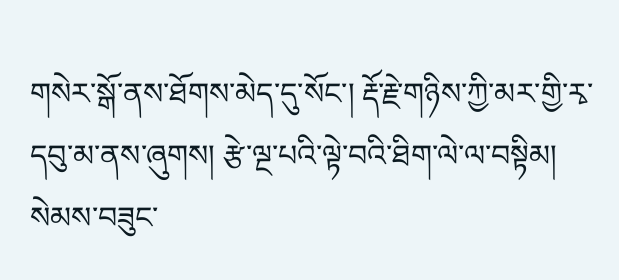གསེར་སྒོ་ནས་ཐོགས་མེད་དུ་སོང་། རྡོ་རྗེ་གཉིས་ཀྱི་མར་གྱི་རྭ་དབུ་མ་ནས་ཞུགས། རྩེ་ལྔ་པའི་ལྟེ་བའི་ཐིག་ལེ་ལ་བསྟིམ། སེམས་བཟུང་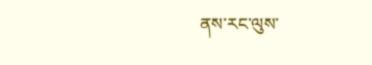ནས་རང་ལུས་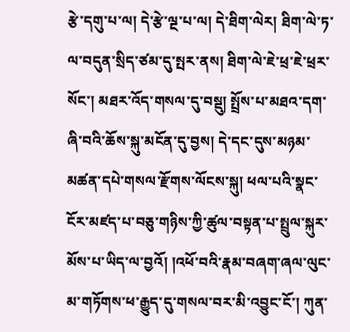རྩེ་དགུ་པ་ལ། དེ་རྩེ་ལྔ་པ་ལ། དེ་ཐིག་ལེར། ཐིག་ལེ་ཏ་ལ་བདུན་སྲིད་ཙམ་དུ་སྤར་ནས། ཐིག་ལེ་ཇེ་ཕྲ་ཇེ་ཕྲར་སོང་། མཐར་འོད་གསལ་དུ་བསྡུ། སྤྲོས་པ་མཐའ་དག་ཞི་བའི་ཆོས་སྐུ་མངོན་དུ་བྱས། དེ་དང་དུས་མཉམ་མཚན་དཔེ་གསལ་རྫོགས་ལོངས་སྐུ། ཕལ་པའི་སྣང་ངོར་མཛད་པ་བཅུ་གཉིས་ཀྱི་ཚུལ་བསྟན་པ་སྤྲུལ་སྐུར་མོས་པ་ཡིད་ལ་བྱའོ། །འཕོ་བའི་རྣམ་བཞག་ཞལ་ལུང་མ་གཏོགས་ཕ་རྒྱུད་དུ་གསལ་བར་མི་འབྱུང་ངོ་། ཀུན་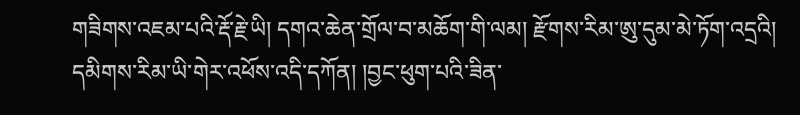གཟིགས་འཇམ་པའི་རྡོ་རྗེ་ཡི། དགའ་ཆེན་གྲོལ་བ་མཆོག་གི་ལམ། རྫོགས་རིམ་ཨུ་དུམ་མེ་ཏོག་འདྲའི། དམིགས་རིམ་ཡི་གེར་འཕོས་འདི་དཀོན། །བྱང་ཕུག་པའི་ཟིན་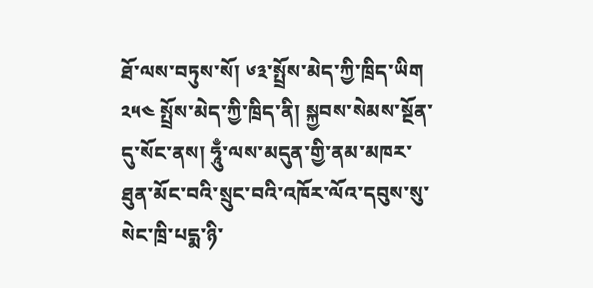ཐོ་ལས་བཏུས་སོ། ༦༣་སྤྲོས་མེད་ཀྱི་ཁྲིད་ཡིག
༢༥༤ སྤྲོས་མེད་ཀྱི་ཁྲིད་ནི། སྐྱབས་སེམས་སྔོན་དུ་སོང་ནས། ཧཱུྃ་ལས་མདུན་གྱི་ནམ་མཁར་ཐུན་མོང་བའི་སྲུང་བའི་འཁོར་ལོའ་དབུས་སུ་སེང་ཁྲི་པདྨ་ཉི་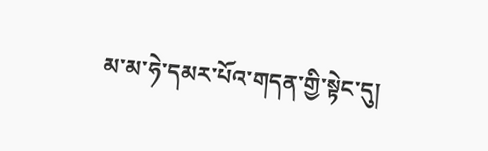མ་མ་ཧེ་དམར་པོའ་གདན་གྱི་སྟེང་དུ།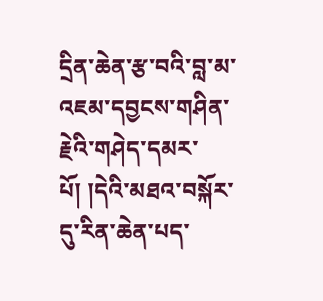དྲིན་ཆེན་རྩ་བའི་བླ་མ་འཇམ་དབྱངས་གཤིན་རྗེའི་གཤེད་དམར་པོ། །དེའི་མཐའ་བསྐོར་དུ་རིན་ཆེན་པད་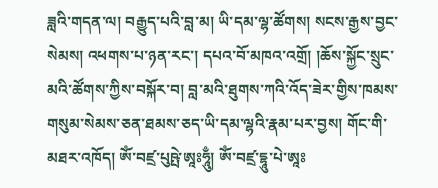ཟླའི་གདན་ལ། བརྒྱུད་པའི་བླ་མ། ཡི་དམ་ལྷ་ཚོགས། སངས་རྒྱས་བྱང་སེམས། འཕགས་པ་ཉན་རང་། དཔའ་བོ་མཁའ་འགྲོ། །ཆོས་སྐྱོང་སྲུང་མའི་ཚོགས་ཀྱིས་བསྐོར་བ། བླ་མའི་ཐུགས་ཀའི་འོད་ཟེར་གྱིས་ཁམས་གསུམ་སེམས་ཅན་ཐམས་ཅད་ཡི་དམ་ལྷའི་རྣམ་པར་བྱས། གོང་གི་མཐར་འཁོད། ༀ་བཛྲ་པུཥྤེ་ཨཱཿཧཱུྃ། ༀ་བཛྲ་དྷཱུ་པེ་ཨཱཿ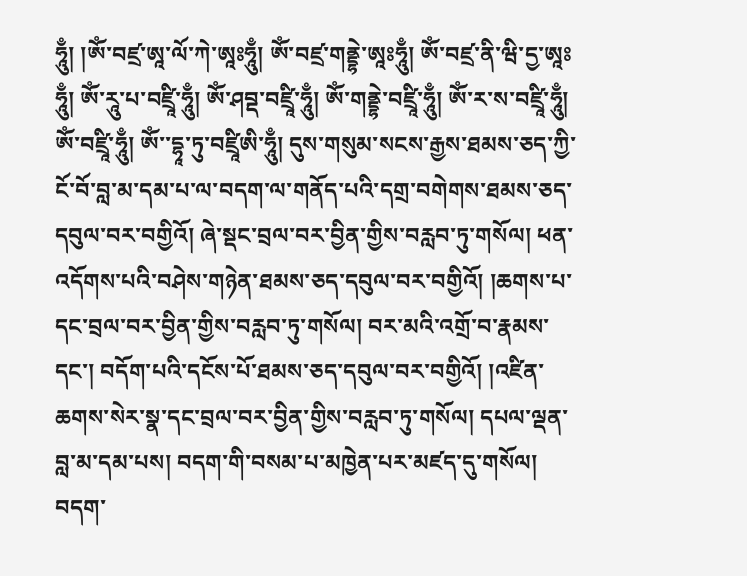ཧཱུྃ། །ༀ་བཛྲ་ཨཱ་ལོ་ཀེ་ཨཱཿཧཱུྃ། ༀ་བཛྲ་གནྡྷེ་ཨཱཿཧཱུྃ། ༀ་བཛྲ་ནི་ཝི་དྱ་ཨཱཿཧཱུྃ། ༀ་རཱུ་པ་བཛྲཱི་ཧཱུྃ། ༀ་ཤབྡ་བཛྲཱི་ཧཱུྃ། ༀ་གནྡྷེ་བཛྲཱི་ཧཱུྃ། ༀ་ར་ས་བཛྲཱི་ཧཱུྃ། ༀ་བཛྲཱི་ཧཱུྃ། ༀ་་དྷཱ་ཏུ་བཛྲཱིཨི་ཧཱུྃ། དུས་གསུམ་སངས་རྒྱས་ཐམས་ཅད་ཀྱི་ངོ་བོ་བླ་མ་དམ་པ་ལ་བདག་ལ་གནོད་པའི་དགྲ་བགེགས་ཐམས་ཅད་དབུལ་བར་བགྱིའོ། ཞེ་སྡང་བྲལ་བར་བྱིན་གྱིས་བརླབ་ཏུ་གསོལ། ཕན་འདོགས་པའི་བཤེས་གཉེན་ཐམས་ཅད་དབུལ་བར་བགྱིའོ། །ཆགས་པ་དང་བྲལ་བར་བྱིན་གྱིས་བརླབ་ཏུ་གསོལ། བར་མའི་འགྲོ་བ་རྣམས་དང་། བདོག་པའི་དངོས་པོ་ཐམས་ཅད་དབུལ་བར་བགྱིའོ། །འཛིན་ཆགས་སེར་སྣ་དང་བྲལ་བར་བྱིན་གྱིས་བརླབ་ཏུ་གསོལ། དཔལ་ལྡན་བླ་མ་དམ་པས། བདག་གི་བསམ་པ་མཁྱེན་པར་མཛད་དུ་གསོལ། བདག་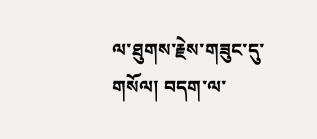ལ་ཐུགས་རྗེས་གཟུང་དུ་གསོལ། བདག་ལ་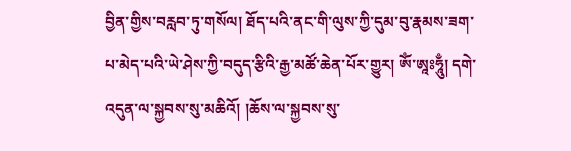བྱིན་གྱིས་བརླབ་ཏུ་གསོལ། ཐོད་པའི་ནང་གི་ལུས་ཀྱི་དུམ་བུ་རྣམས་ཟག་པ་མེད་པའི་ཡེ་ཤེས་ཀྱི་བདུད་རྩིའི་རྒྱ་མཚོ་ཆེན་པོར་གྱུར། ༀ་ཨཱཿཧཱུྃ། དགེ་འདུན་ལ་སྐྱབས་སུ་མཆིའོ། །ཆོས་ལ་སྐྱབས་སུ་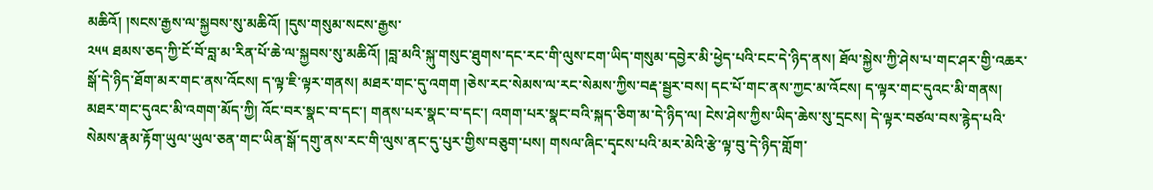མཆིའོ། །སངས་རྒྱས་ལ་སྐྱབས་སུ་མཆིའོ། །དུས་གསུམ་སངས་རྒྱས་
༢༥༥ ཐམས་ཅད་ཀྱི་ངོ་བོ་བླ་མ་རིན་པོ་ཆེ་ལ་སྐྱབས་སུ་མཆིའོ། །བླ་མའི་སྐུ་གསུང་ཐུགས་དང་རང་གི་ལུས་ངག་ཡིད་གསུམ་དབྱེར་མི་ཕྱེད་པའི་ངང་དེ་ཉིད་ནས། ཐོལ་སྐྱེས་ཀྱི་ཤེས་པ་གང་ཤར་གྱི་འཆར་སྒོ་དེ་ཉིད་ཐོག་མར་གང་ནས་འོངས། ད་ལྟ་ཇི་ལྟར་གནས། མཐར་གང་དུ་འགག །ཅེས་རང་སེམས་ལ་རང་སེམས་ཀྱིས་བརྡ་སྦྱར་བས། དང་པོ་གང་ནས་ཀྱང་མ་འོངས། ད་ལྟར་གང་དུའང་མི་གནས། མཐར་གང་དུའང་མི་འགག་མོད་ཀྱི། འོང་བར་སྣང་བ་དང་། གནས་པར་སྣང་བ་དང་། འགག་པར་སྣང་བའི་སྐད་ཅིག་མ་དེ་ཉིད་ལ། ངེས་ཤེས་ཀྱིས་ཡིད་ཆེས་སུ་དྲངས། དེ་ལྟར་བཙལ་བས་རྙེད་པའི་སེམས་རྣམ་རྟོག་ཡུལ་ཡུལ་ཅན་གང་ཡིན་སྒོ་དགུ་ནས་རང་གི་ལུས་ནང་དུ་པུར་གྱིས་བཅུག་པས། གསལ་ཞིང་དྭངས་པའི་མར་མེའི་རྩེ་ལྟ་བུ་དེ་ཉིད་གློག་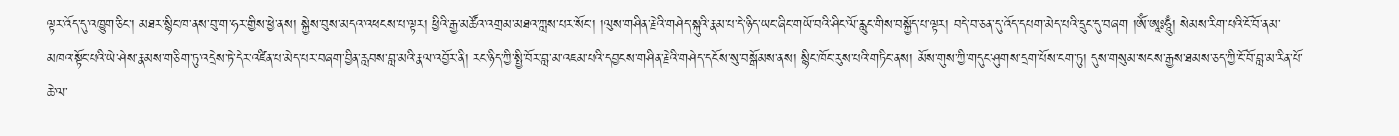ལྟར་འོད་དུ་འཁྱུག་ཅིང་། མཐར་སྙིང་ཁ་ནས་བུ་ག་ཧར་གྱིས་ཕྱེ་ནས། སྐྱེས་བུས་མདའ་འཕངས་པ་ལྟར། ཕྱིའི་རྒྱ་མཚོའ་འགྲམ་མཐའ་ཀླས་པར་སོང་། །ལུས་གཤིན་རྗེའི་གཤེད་སྐུའི་རྣམ་པ་དེ་ཉིད་ཡང་ཞིང་གཡོ་བའི་ཤིང་ལོ་རླུང་གིས་བསྐྱོད་པ་ལྟར། བདེ་བ་ཅན་དུ་འོད་དཔག་མེད་པའི་དྲུང་དུ་བཞག །ༀ་ཨཱཿཧཱུྃ། སེམས་རིག་པའི་ངོ་བོ་ནམ་མཁའ་སྟོང་པའི་ཡེ་ཤེས་རྣམས་གཅིག་ཏུ་འདྲེས་ཏེ་དེར་འཛིན་པ་མེད་པར་བཞག་བྱིན་རླབས་བླ་མའི་རྣལ་འབྱོར་ནི། རང་ཉིད་ཀྱི་སྤྱི་བོར་བླ་མ་འཇམ་པའི་དབྱངས་གཤིན་རྗེའི་གཤེད་དངོས་སུ་བསྒོམས་ནས། སྙིང་ཁོང་རུས་པའི་གཏིང་ནས། མོས་གུས་ཀྱི་གདུང་ཤུགས་དྲག་པོས་ངག་ཏུ། དུས་གསུམ་སངས་རྒྱས་ཐམས་ཅད་ཀྱི་ངོ་བོ་བླ་མ་རིན་པོ་ཆེ་ལ་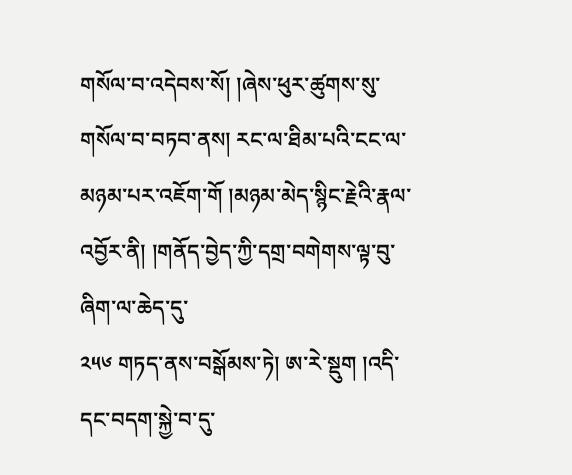གསོལ་བ་འདེབས་སོ། །ཞེས་ཕུར་ཚུགས་སུ་གསོལ་བ་བཏབ་ནས། རང་ལ་ཐིམ་པའི་ངང་ལ་མཉམ་པར་འཇོག་གོ །མཉམ་མེད་སྙིང་རྗེའི་རྣལ་འབྱོར་ནི། །གནོད་བྱེད་ཀྱི་དགྲ་བགེགས་ལྟ་བུ་ཞིག་ལ་ཆེད་དུ་
༢༥༦ གཏད་ནས་བསྒོམས་ཏེ། ཨ་རེ་སྡུག །འདི་དང་བདག་སྐྱེ་བ་དུ་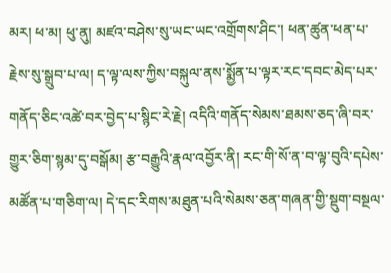མར། ཕ་མ། ཕུ་ནུ། མཛའ་བཤེས་སུ་ཡང་ཡང་འགྲོགས་ཤིང་། ཕན་ཚུན་ཕན་པ་རྗེས་སུ་སྒྲུབ་པ་ལ། ད་ལྟ་ལས་ཀྱིས་བསྐུལ་ནས་སྨྱོན་པ་ལྟར་རང་དབང་མེད་པར་གནོད་ཅིང་འཚེ་བར་བྱེད་པ་སྙིང་རེ་རྗེ། འདིའི་གནོད་སེམས་ཐམས་ཅད་ཞི་བར་གྱུར་ཅིག་སྙམ་དུ་བསྒོམ། རྩ་བརྒྱུའི་རྣལ་འབྱོར་ནི། རང་གི་སོ་ན་བ་ལྟ་བུའི་དཔེས་མཚོན་པ་གཅིག་ལ། དེ་དང་རིགས་མཐུན་པའི་སེམས་ཅན་གཞན་གྱི་སྡུག་བསྔལ་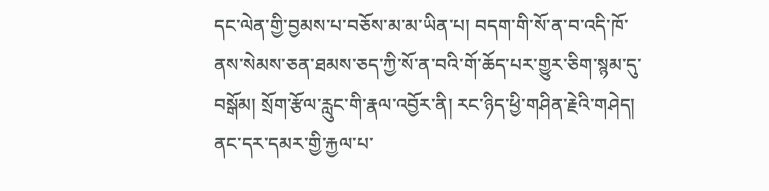དང་ལེན་གྱི་བྱམས་པ་བཅོས་མ་མ་ཡིན་པ། བདག་གི་སོ་ན་བ་འདི་ཁོ་ནས་སེམས་ཅན་ཐམས་ཅད་ཀྱི་སོ་ན་བའི་གོ་ཆོད་པར་གྱུར་ཅིག་སྙམ་དུ་བསྒོམ། སྲོག་རྩོལ་རླུང་གི་རྣལ་འབྱོར་ནི། རང་ཉིད་ཕྱི་གཤིན་རྗེའི་གཤེད། ནང་དར་དམར་གྱི་རྐྱལ་པ་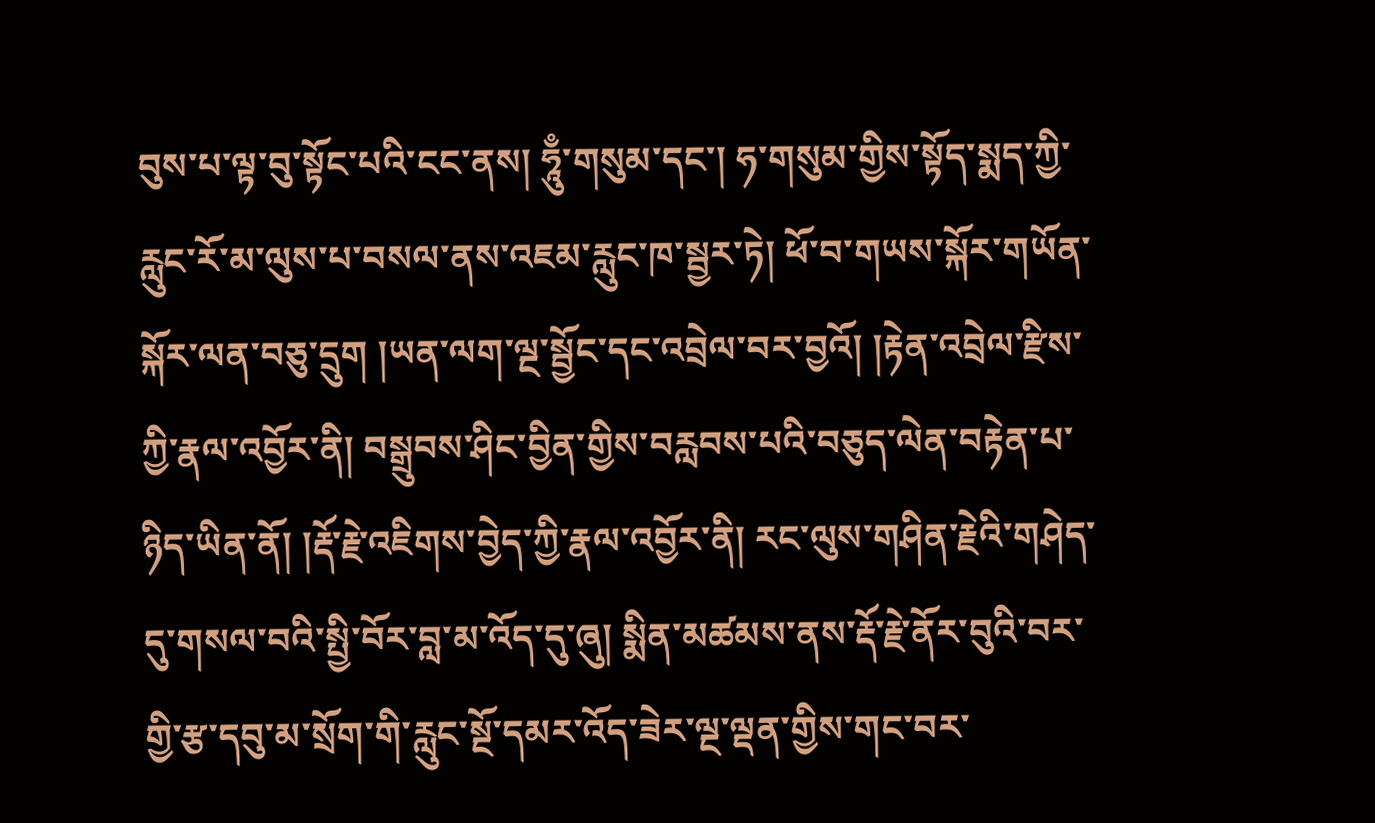བུས་པ་ལྟ་བུ་སྟོང་པའི་ངང་ནས། ཧཱུྃ་གསུམ་དང་། ཧ་གསུམ་གྱིས་སྟོད་སྨད་ཀྱི་རླུང་རོ་མ་ལུས་པ་བསལ་ནས་འཇམ་རླུང་ཁ་སྦྱར་ཏེ། ཕོ་བ་གཡས་སྐོར་གཡོན་སྐོར་ལན་བཅུ་དྲུག །ཡན་ལག་ལྔ་སྦྱོང་དང་འབྲེལ་བར་བྱའོ། །རྟེན་འབྲེལ་རྫིས་ཀྱི་རྣལ་འབྱོར་ནི། བསྒྲུབས་ཤིང་བྱིན་གྱིས་བརླབས་པའི་བཅུད་ལེན་བརྟེན་པ་ཉིད་ཡིན་ནོ། །རྡོ་རྗེ་འཇིགས་བྱེད་ཀྱི་རྣལ་འབྱོར་ནི། རང་ལུས་གཤིན་རྗེའི་གཤེད་དུ་གསལ་བའི་སྤྱི་བོར་བླ་མ་འོད་དུ་ཞུ། སྨིན་མཚམས་ནས་རྡོ་རྗེ་ནོར་བུའི་བར་གྱི་རྩ་དབུ་མ་སྲོག་གི་རླུང་སྔོ་དམར་འོད་ཟེར་ལྔ་ལྡན་གྱིས་གང་བར་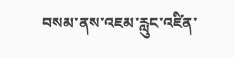བསམ་ནས་འཇམ་རླུང་འཛིན་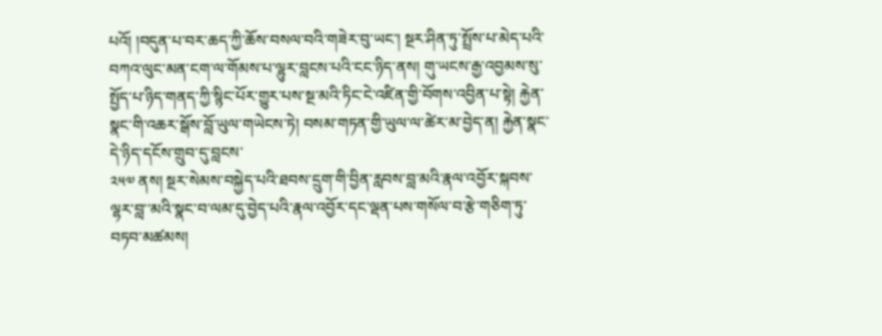པའོ། །བདུན་པ་བར་ཆད་ཀྱི་ཆོས་བསལ་བའི་གཟེར་བུ་ཡང་། སྔར་ཤིན་ཏུ་སྤྲོས་པ་མེད་པའི་བཀའ་ལུང་མན་ངག་ལ་གོམས་པ་ལྷུར་བླངས་པའི་ངང་ཉིད་ནས། གུ་ཡངས་རྒྱ་འབྱམས་སུ་སྤྱོད་པ་ཉིད་གནད་ཀྱི་སྙིང་པོར་གྱུར་པས་སྔ་མའི་ཏིང་ངེ་འཛིན་གྱི་བོགས་འབྱིན་པ་སྟེ། རྐྱེན་སྣང་གི་འཆར་སྒོས་བློ་ཡུལ་གཡེངས་ཏེ། བསམ་གཏན་གྱི་ཡུལ་ལ་ཚེར་མ་བྱེད་ན། རྐྱེན་སྣང་དེ་ཉིད་དངོས་གྲུབ་དུ་བླངས་
༢༥༧ ནས། སྔར་སེམས་བསྐྱེད་པའི་ཐབས་དྲུག་གི་བྱིན་རླབས་བླ་མའི་རྣལ་འབྱོར་སྐབས་ལྷར་བླ་་མའི་སྣང་བ་ལམ་དུ་བྱེད་པའི་རྣལ་འབྱོར་དང་ལྡན་པས་གསོལ་བ་རྩེ་གཅིག་ཏུ་བཏབ་མཚམས།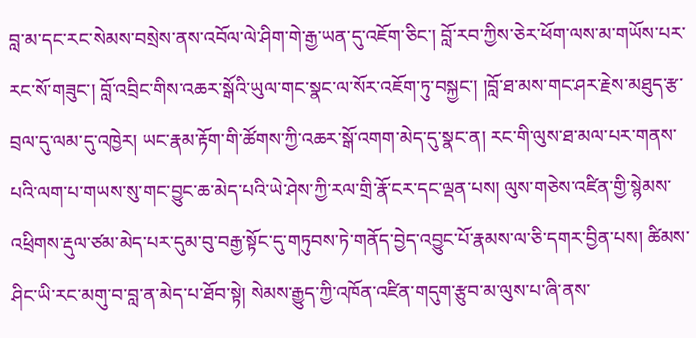བླ་མ་དང་རང་སེམས་བསྲེས་ནས་འབོལ་ལེ་ཤིག་གེ་རྒྱ་ཡན་དུ་འཇོག་ཅིང་། བློ་རབ་ཀྱིས་ཅེར་ཕོག་ལས་མ་གཡོས་པར་རང་སོ་གཟུང་། བློ་འབྲིང་གིས་འཆར་སྒོའི་ཡུལ་གང་སྣང་ལ་སོར་འཇོག་ཏུ་བསྐྱང་། །བློ་ཐ་མས་གང་ཤར་རྗེས་མཐུད་རྩ་བྲལ་དུ་ལམ་དུ་འཁྱེར། ཡང་རྣམ་རྟོག་གི་ཚོགས་ཀྱི་འཆར་སྒོ་འགག་མེད་དུ་སྣང་ན། རང་གི་ལུས་ཐ་མལ་པར་གནས་པའི་ལག་པ་གཡས་སུ་གང་བྱུང་ཆ་མེད་པའི་ཡེ་ཤེས་ཀྱི་རལ་གྲི་རྣོ་ངར་དང་ལྡན་པས། ལུས་གཅེས་འཛིན་གྱི་སྙེམས་འཕྲིགས་རྡུལ་ཙམ་མེད་པར་དུམ་བུ་བརྒྱ་སྟོང་དུ་གཏུབས་ཏེ་གནོད་བྱེད་འབྱུང་པོ་རྣམས་ལ་ཅི་དགར་བྱིན་པས། ཚིམས་ཤིང་ཡི་རང་མགུ་བ་བླ་ན་མེད་པ་ཐོབ་སྟེ། སེམས་རྒྱུད་ཀྱི་འཁོན་འཛིན་གདུག་རྩུབ་མ་ལུས་པ་ཞི་ནས་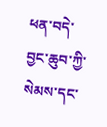ཕན་བདེ་བྱང་ཆུབ་ཀྱི་སེམས་དང་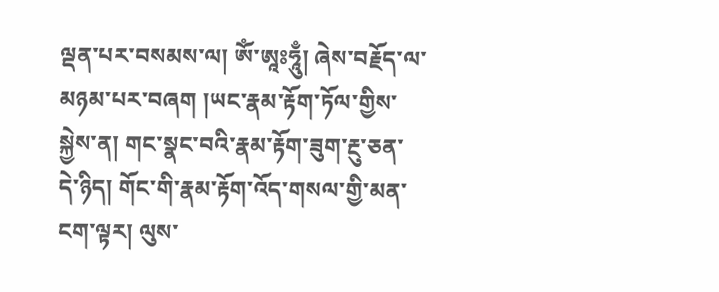ལྡན་པར་བསམས་ལ། ༀ་ཨཱཿཧཱུྃ། ཞེས་བརྗོད་ལ་མཉམ་པར་བཞག །ཡང་རྣམ་རྟོག་ཏོལ་གྱིས་སྐྱེས་ན། གང་སྣང་བའི་རྣམ་རྟོག་ཟུག་རྔུ་ཅན་དེ་ཉིད། གོང་གི་རྣམ་རྟོག་འོད་གསལ་གྱི་མན་ངག་ལྟར། ལུས་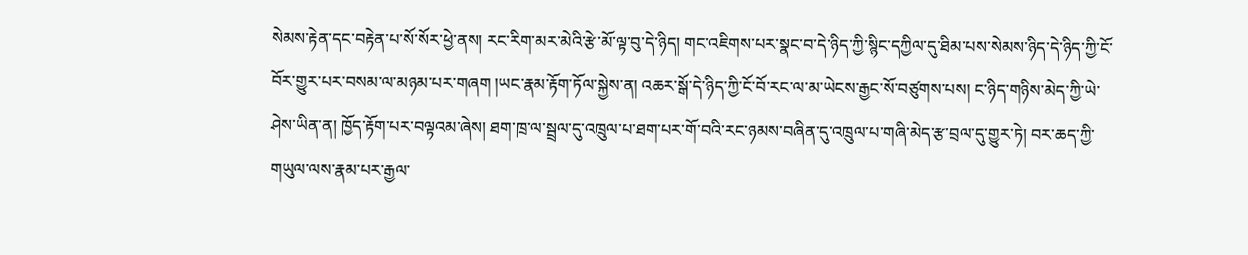སེམས་རྟེན་དང་བརྟེན་པ་སོ་སོར་ཕྱེ་ནས། རང་རིག་མར་མེའི་རྩེ་མོ་ལྟ་བུ་དེ་ཉིད། གང་འཇིགས་པར་སྣང་བ་དེ་ཉིད་ཀྱི་སྙིང་དཀྱིལ་དུ་ཐིམ་པས་སེམས་ཉིད་དེ་ཉིད་ཀྱི་ངོ་བོར་གྱུར་པར་བསམ་ལ་མཉམ་པར་གཞག །ཡང་རྣམ་རྟོག་ཏོལ་སྐྱེས་ན། འཆར་སྒོ་དེ་ཉིད་ཀྱི་ངོ་བོ་རང་ལ་མ་ཡེངས་རྒྱང་སོ་བཙུགས་པས། ང་ཉིད་གཉིས་མེད་ཀྱི་ཡེ་ཤེས་ཡིན་ན། ཁྱོད་རྟོག་པར་བལྟའམ་ཞེས། ཐག་ཁྲ་ལ་སྦྲལ་དུ་འཁྲུལ་པ་ཐག་པར་གོ་བའི་རང་ཉམས་བཞིན་དུ་འཁྲུལ་པ་གཞི་མེད་རྩ་བྲལ་དུ་གྱུར་ཏེ། བར་ཆད་ཀྱི་གཡུལ་ལས་རྣམ་པར་རྒྱལ་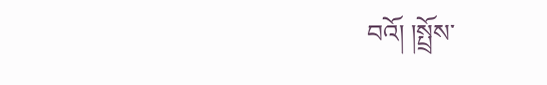བའོ། །སྤྲོས་